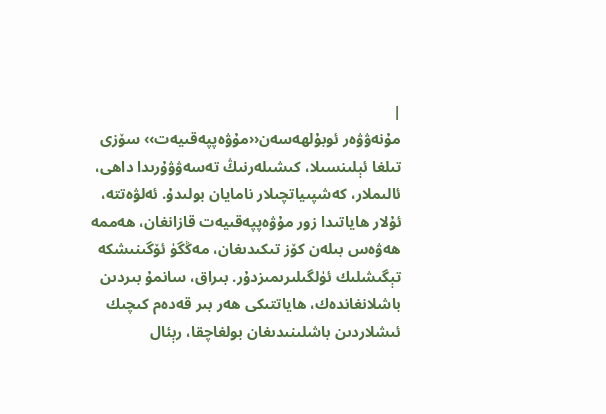|
مۇنەۋۋەر ئوبۇلھەسەن‹‹مۇۋەپپەقىيەت›› سۆزى تىلغا ئېلىنسىلا، كىشىلەرنىڭ تەسەۋۋۇرىدا داھى، ئالىملار، كەشپىياتچىلار نامايان بولىدۇ. ئەلۋەتتە، ئۇلار ھاياتىدا زور مۇۋەپپەقىيەت قازانغان، ھەممە ھەۋەس بىلەن كۆز تىكىدىغان، مەڭگۈ ئۆگىنىشكە تېگىشلىك ئۈلگىلىرىمىزدۇر. بىراق، سانمۇ بىردىن باشلانغاندەك، ھاياتتىكى ھەر بىر قەدەم كىچىك ئىشلاردىن باشلىنىدىغان بولغاچقا، رېئال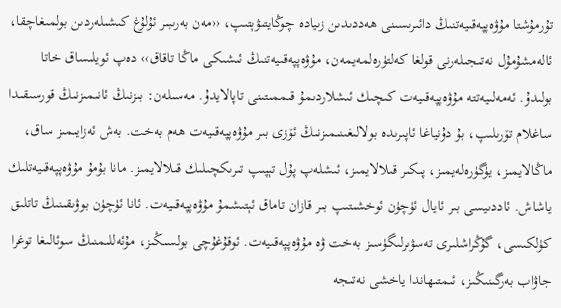تۇرمۇشتا مۇۋەپپەقىيەتنىڭ دائىرىسىنى ھەددىدىن زىيادە چوڭايتىۋېتىپ، ‹‹مەن بەرىبىر ئۇلۇغ كىشىلەردىن بولمىغاچقا، ئالەمشۇمۇل نەتىجىلەرنى قولغا كەلتۈرەلمەيمەن، مۇۋەپپەقىيەتنىڭ ئىشىكى ماڭا تاقاق›› دەپ ئويلىساق خاتا بولىدۇ. ئەمەلىيەتتە مۇۋەپپەقىيەت كىچىك ئىشلاردىمۇ قىممىتىنى تاپالايدۇ. مەسىلەن: بىزنىڭ ئانىمىزنىڭ قورسىقىدا ساغلام تۆرىلىپ، بۇ دۇنياغا ئاپىرىدە بولالىغىنىمىزنىڭ ئۆزى بىر مۇۋەپپەقىيەت ھەم بەخت. بەش ئەزايىمىز ساق، ماڭالايمىز، يۈگۈرەلەيمىز، پىكىر قىلالايمىز، ئىشلەپ پۇل تېپىپ تىرىكچىلىك قىلالايمىز. مانا بۇمۇ مۇۋەپپەقىيەتلىك ياشاش. ئاددىيسى بىر ئايال ئۈچۈن ئوخشىتىپ بىر قازان تاماق ئېتىشمۇ مۇۋەپپەقىيەت. ئانا ئۈچۈن بوۋىقىنىڭ تاتلىق كۈلكىسى، گۇڭراشلىرى تەسۋىرلىگۈسىز بەخت ۋە مۇۋەپپەقىيەت. ئوقۇغۇچى بولسىڭىز، مۇئەللىمنىڭ سوئالىغا توغرا جاۋاب بەرگىنىڭىز، ئىمتىھاندا ياخشى نەتىجە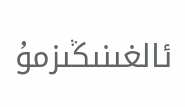ئالغىنىڭىزمۇ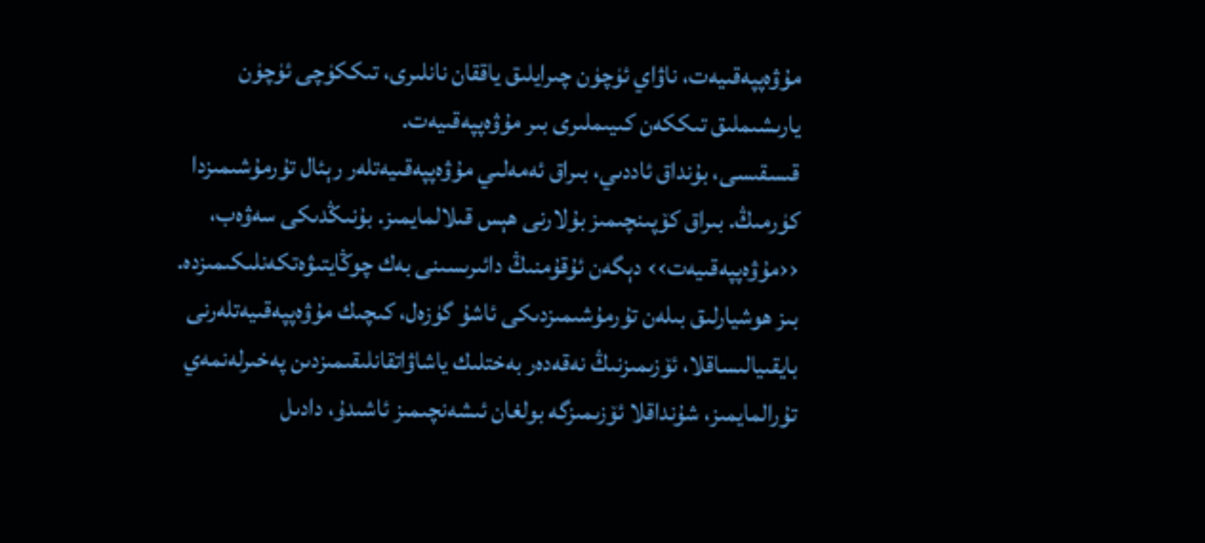مۇۋەپپەقىيەت، ناۋاي ئۈچۈن چىرايلىق ياققان نانلىرى، تىككۈچى ئۈچۈن يارىشىملىق تىككەن كىيىملىرى بىر مۇۋەپپەقىيەت.
قىسقىسى، بۇنداق ئاددىي، بىراق ئەمەلىي مۇۋەپپەقىيەتلەر رېئال تۇرمۇشىمىزدا كۈرمىڭ. بىراق كۆپىنچىمىز بۇلارنى ھېس قىلالمايمىز. بۇنىڭدىكى سەۋەب، ‹‹مۇۋەپپەقىيەت›› دېگەن ئۇقۇمنىڭ دائىرىسىنى بەك چوڭايتىۋەتكەنلىكىمىزدە. بىز ھوشيارلىق بىلەن تۇرمۇشىمىزدىكى ئاشۇ گۈزەل، كىچىك مۇۋەپپەقىيەتلەرنى بايقىيالىساقلا، ئۆزىمىزنىڭ نەقەدەر بەختلىك ياشاۋاتقانلىقىمىزدىن پەخىرلەنمەي تۇرالمايمىز، شۇنداقلا ئۆزىمىزگە بولغان ئىشەنچىمىز ئاشىدۇ، دادىل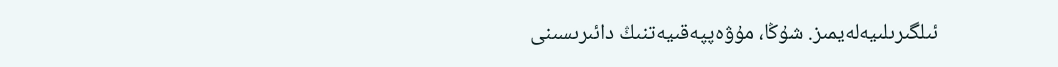ئىلگىرىلىيەلەيمىز. شۇڭا، مۇۋەپپەقىيەتنىڭ دائىرىسىنى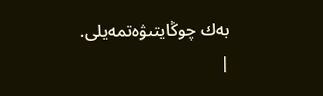بەك چوڭايتىۋەتمەيلى.
|